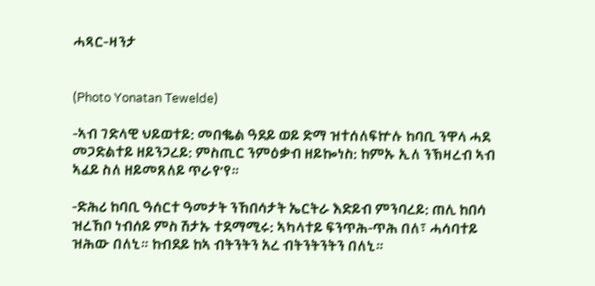ሓጻር-ዛንታ


(Photo Yonatan Tewelde)

-ኣብ ገድላዊ ህይወተይ: መበቈል ዓደይ ወይ ድማ ዝተሰለፍኵሉ ከባቢ ንዋላ ሓደ መጋድልተይ ዘይንጋረይ: ምስጢር ንምዕቃብ ዘይኰነስ: ከምኡ ኢለ ንኽዛረብ ኣብ ኣፈይ ስለ ዘይመጸለይ ጥራየ’የ።

-ድሕሪ ከባቢ ዓሰርተ ዓመታት ንኸበሳታት ኤርትራ እድይብ ምንባረይ: ጠሊ ከበሳ ዝረኸቦ ነብሰይ ምስ ሽታኡ ተደማሚሩ: ኣካላተይ ፍንጥሕ-ጥሕ በለ፣ ሓሳባተይ ዝሕው በለኒ። ከብደይ ከኣ ብትንትን አረ ብትንትንትን በለኒ።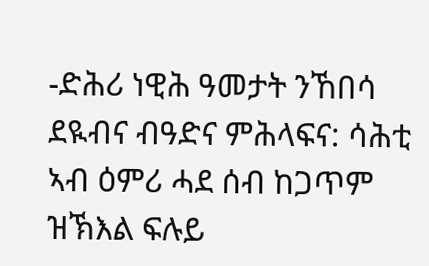-ድሕሪ ነዊሕ ዓመታት ንኸበሳ ደዪብና ብዓድና ምሕላፍና: ሳሕቲ ኣብ ዕምሪ ሓደ ሰብ ከጋጥም ዝኽእል ፍሉይ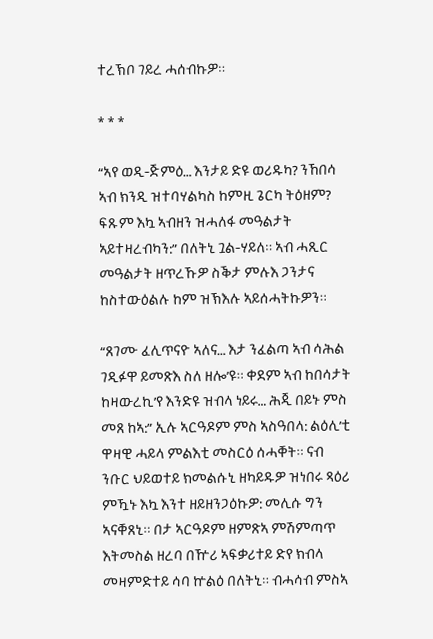ተረኽቦ ገይረ ሓሰብኩዎ።

* * *

“ኣየ ወዲ-ጅምዕ… እንታይ ድዩ ወሪዱካ? ንኸበሳ ኣብ ክንዲ ዝተባሃልካስ ከምዚ ጌርካ ትዕዘም? ፍጹም እኳ ኣብዘን ዝሓለፋ መዓልታት ኣይተዛረብካን:” በለትኒ ጓል-ሃይለ። ኣብ ሓጺር መዓልታት ዘጥረኹዎ ስቕታ ምሉእ ጋንታና ከስተውዕልሉ ከም ዝኽእሉ ኣይሰሓትኩዎን።

“ጸገሙ ፈሊጥናዮ ኣለና… እታ ንፈልጣ ኣብ ሳሕል ገዲፉዋ ይመጽእ ስለ ዘሎ’ዩ። ቀደም ኣብ ከበሳታት ከዛውረኪ’የ እንድዩ ዝብላ ነይሩ… ሕጂ በይኑ ምስ መጸ ከኣ:” ኢሉ ኣርዓዶም ምስ ኣስዓበላ: ልዕሊ’ቲ ዋዛዊ ሓይላ ምልእቲ መስርዕ ሰሓቐት። ናብ ንቡር ህይወተይ ክመልሱኒ ዘካይዱዎ ዝነበሩ ጻዕሪ ምዃኑ እኳ እንተ ዘይዘንጋዕኩዎ: መሊሱ ግን ኣናቐጸኒ። በታ ኣርዓዶም ዘምጽኣ ምሽምጣጥ እትመስል ዘረባ በዅሪ ኣፍቃሪተይ ድየ ክብላ መዛምድተይ ሳባ ኵልዕ በለትኒ። ብሓሳብ ምስኣ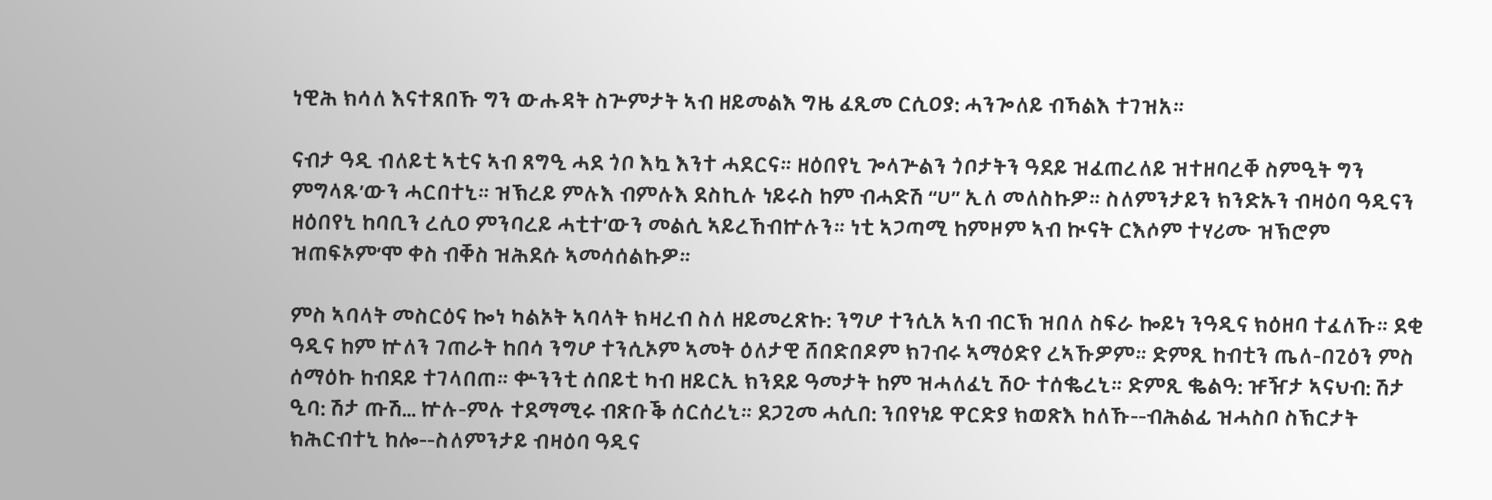ነዊሕ ክሳለ እናተጸበኹ ግን ውሑዳት ስጕምታት ኣብ ዘይመልእ ግዜ ፈጺመ ርሲዐያ: ሓንጐለይ ብኻልእ ተገዝአ።

ናብታ ዓዲ ብለይቲ ኣቲና ኣብ ጸግዒ ሓደ ጎቦ እኳ እንተ ሓደርና። ዘዕበየኒ ጐላጕልን ጎቦታትን ዓደይ ዝፈጠረለይ ዝተዘባረቐ ስምዒት ግን ምግላጹ’ውን ሓርበተኒ። ዝኽረይ ምሉእ ብምሉእ ደስኪሉ ነይሩስ ከም ብሓድሽ “ሀ” ኢለ መለስኩዎ። ስለምንታይን ክንድኡን ብዛዕባ ዓዲናን ዘዕበየኒ ከባቢን ረሲዐ ምንባረይ ሓቲተ’ውን መልሲ ኣይረኸብኵሉን። ነቲ ኣጋጣሚ ከምዞም ኣብ ኲናት ርእሶም ተሃሪሙ ዝኽሮም ዝጠፍኦም’ሞ ቀስ ብቐስ ዝሕደሱ ኣመሳሰልኩዎ።

ምስ ኣባላት መስርዕና ኰነ ካልኦት ኣባላት ክዛረብ ስለ ዘይመረጽኩ: ንግሆ ተንሲአ ኣብ ብርኽ ዝበለ ስፍራ ኰይነ ንዓዲና ክዕዘባ ተፈለኹ። ደቂ ዓዲና ከም ኵለን ገጠራት ከበሳ ንግሆ ተንሲኦም ኣመት ዕለታዊ ሸበድበዶም ክገብሩ ኣማዕድየ ረኣኹዎም። ድምጺ ከብቲን ጤለ-በጊዕን ምስ ሰማዕኩ ከብደይ ተገላበጠ። ቍንንቲ ሰበይቲ ካብ ዘይርኢ ክንደይ ዓመታት ከም ዝሓለፈኒ ሽዑ ተሰቈረኒ። ድምጺ ቈልዓ: ዡዥታ ኣናህብ: ሽታ ዒባ: ሽታ ጡሽ… ኵሉ-ምሉ ተደማሚሩ ብጽቡቕ ሰርሰረኒ። ደጋጊመ ሓሲበ: ንበየነይ ዋርድያ ክወጽእ ከለኹ--ብሕልፊ ዝሓስቦ ስኽርታት ክሕርብተኒ ከሎ--ስለምንታይ ብዛዕባ ዓዲና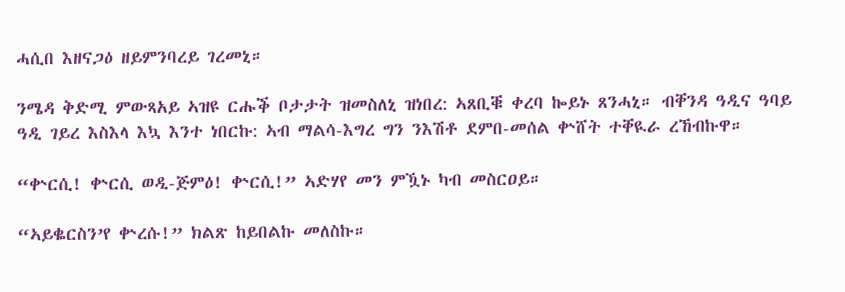ሓሲበ እዘናጋዕ ዘይምንባረይ ገረመኒ።

ንሜዳ ቅድሚ ምውጻአይ ኣዝዩ ርሑቕ ቦታታት ዝመስለኒ ዝነበረ: ኣጸቢቑ ቀረባ ኰይኑ ጸንሓኒ። ብቐንዳ ዓዲና ዓባይ ዓዲ ገይረ እስእላ እኳ እንተ ነበርኩ: ኣብ ማልሳ-እግረ ግን ንእሽቶ ደምበ-መሰል ቍሸት ተቐዪራ ረኸብኩዋ።

“ቍርሲ! ቍርሲ ወዲ-ጅምዕ! ቍርሲ!” ኣድሃየ መን ምዃኑ ካብ መስርዐይ።

“ኣይቈርስን’የ ቍረሱ!” ክልጽ ከይበልኩ መለስኩ።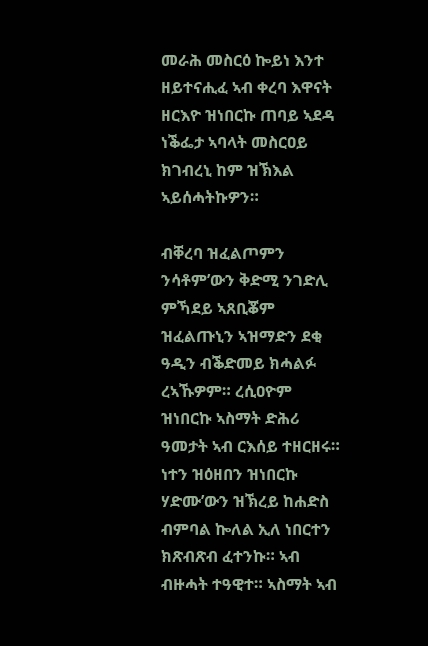መራሕ መስርዕ ኰይነ እንተ ዘይተናሒፈ ኣብ ቀረባ እዋናት ዘርእዮ ዝነበርኩ ጠባይ ኣደዳ ነቕፌታ ኣባላት መስርዐይ ክገብረኒ ከም ዝኽእል ኣይሰሓትኩዎን።

ብቐረባ ዝፈልጦምን ንሳቶም’ውን ቅድሚ ንገድሊ ምኻደይ ኣጸቢቖም ዝፈልጡኒን ኣዝማድን ደቂ ዓዲን ብቕድመይ ክሓልፉ ረኣኹዎም። ረሲዐዮም ዝነበርኩ ኣስማት ድሕሪ ዓመታት ኣብ ርእሰይ ተዘርዘሩ። ነተን ዝዕዘበን ዝነበርኩ ሃድሙ’ውን ዝኽረይ ከሐድስ ብምባል ኰለል ኢለ ነበርተን ክጽብጽብ ፈተንኩ። ኣብ ብዙሓት ተዓዊተ። ኣስማት ኣብ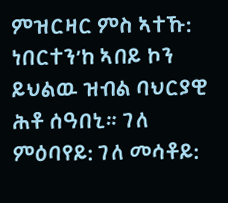ምዝርዛር ምስ ኣተኹ: ነበርተን’ከ ኣበይ ኮን ይህልዉ ዝብል ባህርያዊ ሕቶ ሰዓበኒ። ገለ ምዕባየይ: ገለ መሳቶይ: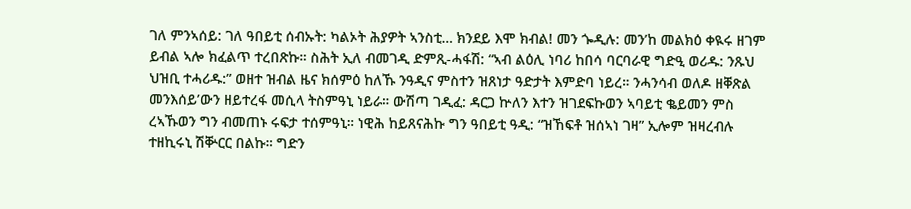ገለ ምንኣሰይ: ገለ ዓበይቲ ሰብኡት: ካልኦት ሕያዎት ኣንስቲ… ክንደይ እሞ ክብል! መን ጐዲሉ: መን’ከ መልክዕ ቀዪሩ ዘገም ይብል ኣሎ ክፈልጥ ተረበጽኩ። ስሕት ኢለ ብመገዲ ድምጺ-ሓፋሽ: “ኣብ ልዕሊ ነባሪ ከበሳ ባርባራዊ ግድዒ ወሪዱ: ንጹህ ህዝቢ ተሓሪዱ:” ወዘተ ዝብል ዜና ክሰምዕ ከለኹ ንዓዲና ምስተን ዝጸነታ ዓድታት እምድባ ነይረ። ንሓንሳብ ወለዶ ዘቐጽል መንእሰይ’ውን ዘይተረፋ መሲላ ትስምዓኒ ነይራ። ውሽጣ ገዲፈ: ዳርጋ ኵለን እተን ዝገደፍኩወን ኣባይቲ ቈይመን ምስ ረኣኹወን ግን ብመጠኑ ሩፍታ ተሰምዓኒ። ነዊሕ ከይጸናሕኩ ግን ዓበይቲ ዓዲ: “ዝኸፍቶ ዝሰኣነ ገዛ” ኢሎም ዝዛረብሉ ተዘኪሩኒ ሽቝርር በልኩ። ግድን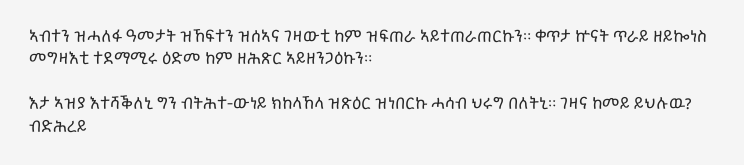ኣብተን ዝሓለፋ ዓመታት ዝኸፍተን ዝሰኣና ገዛውቲ ከም ዝፍጠራ ኣይተጠራጠርኩን። ቀጥታ ኵናት ጥራይ ዘይኰነስ መግዛእቲ ተደማሚሩ ዕድመ ከም ዘሕጽር ኣይዘንጋዕኩን።

እታ ኣዝያ እተሻቕለኒ ግን ብትሕተ-ውነይ ክከላኸላ ዝጽዕር ዝነበርኩ ሓሳብ ህሩግ በለትኒ። ገዛና ከመይ ይህሉዉ? ብድሕረይ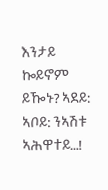እንታይ ኰይኖም ይዀኑ? ኣደይ: ኣቦይ: ንኣሽቱ ኣሕዋተይ…!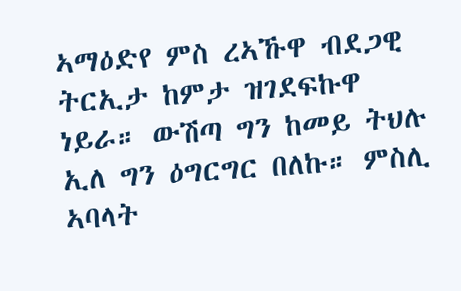ኣማዕድየ ምስ ረኣኹዋ ብደጋዊ ትርኢታ ከምታ ዝገደፍኩዋ ነይራ። ውሽጣ ግን ከመይ ትህሉ ኢለ ግን ዕግርግር በለኩ። ምስሊ ኣባላት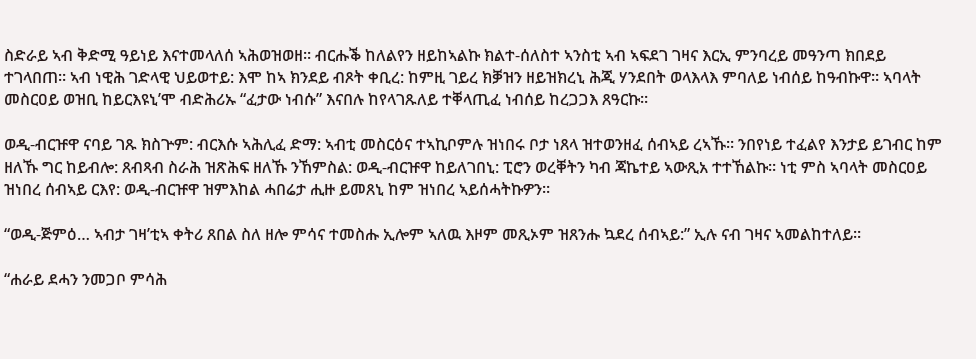ስድራይ ኣብ ቅድሚ ዓይነይ እናተመላለሰ ኣሕወዝወዘ። ብርሑቕ ከለልየን ዘይከኣልኩ ክልተ-ሰለስተ ኣንስቲ ኣብ ኣፍደገ ገዛና እርኢ ምንባረይ መዓንጣ ክበደይ ተገላበጠ። ኣብ ነዊሕ ገድላዊ ህይወተይ: እሞ ከኣ ክንደይ ብጾት ቀቢረ: ከምዚ ገይረ ክቓዝን ዘይዝክረኒ ሕጂ ሃንደበት ወላእላእ ምባለይ ነብሰይ ከዓብኩዋ። ኣባላት መስርዐይ ወዝቢ ከይርእዩኒ’ሞ ብድሕሪኡ “ፈታው ነብሱ” እናበሉ ከየላገጹለይ ተቐላጢፈ ነብሰይ ከረጋጋእ ጸዓርኩ።

ወዲ-ብርዡዋ ናባይ ገጹ ክስጕም: ብርእሱ ኣሕሊፈ ድማ: ኣብቲ መስርዕና ተኣኪቦምሉ ዝነበሩ ቦታ ነጸላ ዝተወንዘፈ ሰብኣይ ረኣኹ። ንበየነይ ተፈልየ እንታይ ይገብር ከም ዘለኹ ግር ከይብሎ: ጸብጻብ ስራሕ ዝጽሕፍ ዘለኹ ንኸምስል: ወዲ-ብርዡዋ ከይለገበኒ: ፒሮን ወረቐትን ካብ ጃኬተይ ኣውጺአ ተተኸልኩ። ነቲ ምስ ኣባላት መስርዐይ ዝነበረ ሰብኣይ ርእየ: ወዲ-ብርዡዋ ዝምእከል ሓበሬታ ሒዙ ይመጸኒ ከም ዝነበረ ኣይሰሓትኩዎን።

“ወዲ-ጅምዕ… ኣብታ ገዛ’ቲኣ ቀትሪ ጸበል ስለ ዘሎ ምሳና ተመስሑ ኢሎም ኣለዉ እዞም መጺኦም ዝጸንሑ ኳደረ ሰብኣይ:” ኢሉ ናብ ገዛና ኣመልከተለይ።

“ሐራይ ደሓን ንመጋቦ ምሳሕ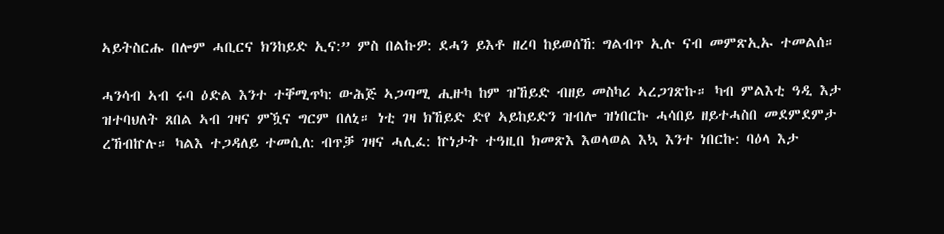ኣይትስርሑ በሎም ሓቢርና ክንከይድ ኢና:” ምስ በልኩዎ: ደሓን ይእቶ ዘረባ ከይወሰኸ: ግልብጥ ኢሉ ናብ መምጽኢኡ ተመልሰ።

ሓንሳብ ኣብ ሩባ ዕድል እንተ ተቐሚጥካ: ውሕጅ ኣጋጣሚ ሒዙካ ከም ዝኸይድ ብዘይ መስካሪ ኣረጋገጽኩ። ካብ ምልእቲ ዓዲ እታ ዝተባህለት ጸበል ኣብ ገዛና ምዃና ግርም በለኒ። ነቲ ገዛ ክኸይድ ድየ ኣይከይድን ዝብሎ ዝነበርኩ ሓሳበይ ዘይተሓስበ መደምደምታ ረኸብኵሉ። ካልእ ተጋዳለይ ተመሲለ: ብጥቓ ገዛና ሓሊፈ: ኵነታት ተዓዚበ ክመጽእ እወላወል እኳ እንተ ነበርኩ: ባዕላ እታ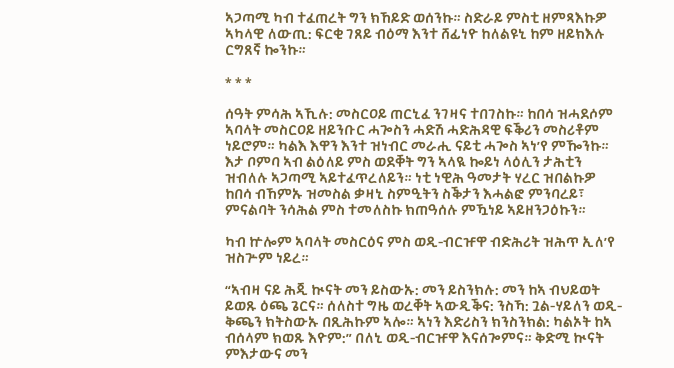ኣጋጣሚ ካብ ተፈጠረት ግን ክኸይድ ወሰንኩ። ስድራይ ምስቲ ዘምጻእኩዎ ኣካላዊ ለውጢ: ፍርቂ ገጸይ ብዕማ እንተ ሸፊነዮ ከለልዩኒ ከም ዘይክእሉ ርግጸኛ ኰንኩ።

* * *

ሰዓት ምሳሕ ኣኺሉ: መስርዐይ ጠርኒፈ ንገዛና ተበገስኩ። ከበሳ ዝሓደሶም ኣባላት መስርዐይ ዘይንቡር ሓጐስን ሓድሽ ሓድሕዳዊ ፍቕሪን መስሪቶም ነይሮም። ካልእ እዋን እንተ ዝነብር መራሒ ናይቲ ሓጐስ ኣነ’የ ምዀንኩ። እታ ቦምባ ኣብ ልዕለይ ምስ ወደቐት ግን ኣላዪ ኰይነ ላዕሊን ታሕቲን ዝብለሉ ኣጋጣሚ ኣይተፈጥረለይን። ነቲ ነዊሕ ዓመታት ሃረር ዝበልኩዎ ከበሳ ብኸምኡ ዝመስል ቃዛኒ ስምዒትን ስቕታን እሓልፎ ምንባረይ፣ ምናልባት ንሳሕል ምስ ተመለስኩ ክጠዓሰሉ ምዃነይ ኣይዘንጋዕኩን።

ካብ ኵሎም ኣባላት መስርዕና ምስ ወዲ-ብርዡዋ ብድሕሪት ዝሕጥ ኢለ’የ ዝስጕም ነይረ።

“ኣብዛ ናይ ሕጂ ኲናት መን ይስውኡ: መን ይስንክሉ: መን ከኣ ብህይወት ይወጹ ዕጫ ጌርና። ሰለስተ ግዜ ወረቐት ኣውዲቕና: ንስኻ: ጓል-ሃይለን ወዲ-ቅጫን ክትስውኡ በጺሕኩም ኣሎ። ኣነን እድሪስን ክንስንክል: ካልኦት ከኣ ብሰላም ክወጹ እዮም:” በለኒ ወዲ-ብርዡዋ እናሰጐምና። ቅድሚ ኲናት ምእታውና መን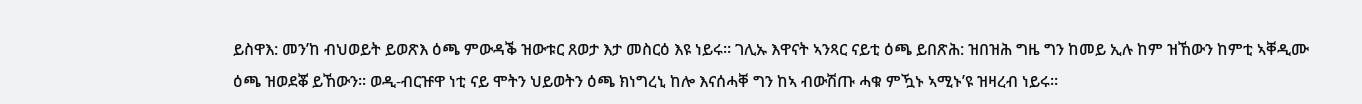ይስዋእ: መን’ከ ብህወይት ይወጽእ ዕጫ ምውዳቕ ዝውቱር ጸወታ እታ መስርዕ እዩ ነይሩ። ገሊኡ እዋናት ኣንጻር ናይቲ ዕጫ ይበጽሕ: ዝበዝሕ ግዜ ግን ከመይ ኢሉ ከም ዝኸውን ከምቲ ኣቐዲሙ ዕጫ ዝወደቖ ይኸውን። ወዲ-ብርዡዋ ነቲ ናይ ሞትን ህይወትን ዕጫ ክነግረኒ ከሎ እናሰሓቐ ግን ከኣ ብውሽጡ ሓቁ ምዃኑ ኣሚኑ’ዩ ዝዛረብ ነይሩ።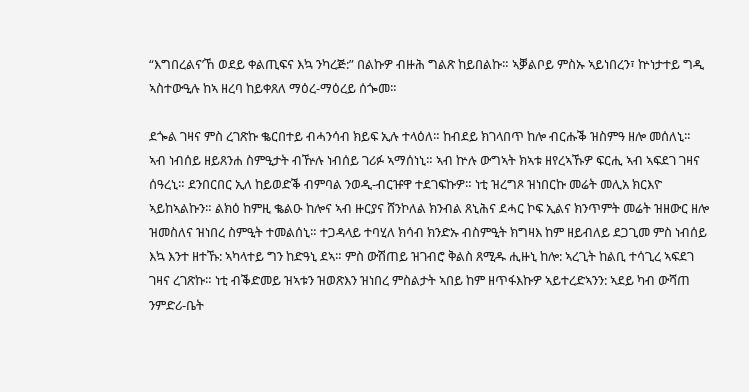“እግበረልና’ኸ ወደይ ቀልጢፍና እኳ ንካረጅ:” በልኩዎ ብዙሕ ግልጽ ከይበልኩ። ኣቓልቦይ ምስኡ ኣይነበረን፣ ኵነታተይ ግዲ ኣስተውዒሉ ከኣ ዘረባ ከይቀጸለ ማዕረ-ማዕረይ ሰጐመ።

ደጐል ገዛና ምስ ረገጽኩ ቈርበተይ ብሓንሳብ ክይፍ ኢሉ ተላዕለ። ከብደይ ክገላበጥ ከሎ ብርሑቕ ዝስምዓ ዘሎ መሰለኒ። ኣብ ነብሰይ ዘይጸንሐ ስምዒታት ብዅሉ ነብሰይ ገሪፉ ኣማሰነኒ። ኣብ ኵሉ ውግኣት ክኣቱ ዘየረኣኹዎ ፍርሒ ኣብ ኣፍደገ ገዛና ሰዓረኒ። ደንበርበር ኢለ ከይወድቕ ብምባል ንወዲ-ብርዡዋ ተደገፍኩዎ። ነቲ ዝረግጾ ዝነበርኩ መሬት መሊአ ክርእዮ ኣይከኣልኩን። ልክዕ ከምዚ ቈልዑ ከሎና ኣብ ዙርያና ሸንኮለል ክንብል ጸኒሕና ደሓር ኮፍ ኢልና ክንጥምት መሬት ዝዘውር ዘሎ ዝመስለና ዝነበረ ስምዒት ተመልሰኒ። ተጋዳላይ ተባሂለ ክሳብ ክንድኡ ብስምዒት ክግዛእ ከም ዘይብለይ ደጋጊመ ምስ ነብሰይ እኳ እንተ ዘተኹ: ኣካላተይ ግን ከድዓኒ ደኣ። ምስ ውሽጠይ ዝገብሮ ቅልስ ጸሚዱ ሒዙኒ ከሎ: ኣረጊት ከልቢ ተሳጊረ ኣፍደገ ገዛና ረገጽኩ። ነቲ ብቕድመይ ዝኣቱን ዝወጽእን ዝነበረ ምስልታት ኣበይ ከም ዘጥፋእኩዎ ኣይተረድኣንን: ኣደይ ካብ ውሻጠ ንምድሪ-ቤት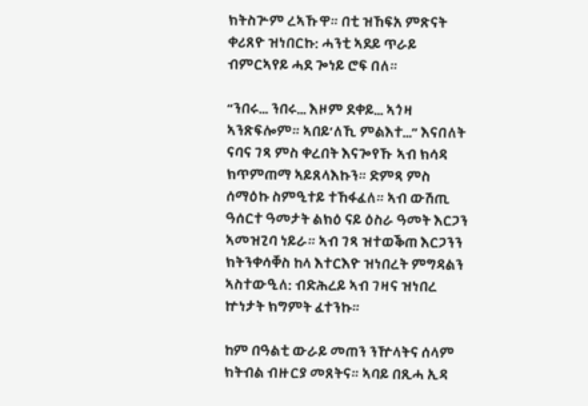ክትስጕም ረኣኹዋ። በቲ ዝኸፍአ ምጽናት ቀሪጸዮ ዝነበርኩ: ሓንቲ ኣደይ ጥራይ ብምርኣየይ ሓደ ጐነይ ሮፍ በለ።

“ንበሩ… ንበሩ… እዞም ደቀይ… ኣጎዛ ኣንጽፍሎም። ኣበይ’ለኺ ምልእተ…” እናበለት ናባና ገጻ ምስ ቀረበት እናጐየኹ ኣብ ክሳዳ ክጥምጠማ ኣይጸላእኩን። ድምጻ ምስ ሰማዕኩ ስምዒተይ ተኸፋፈለ። ኣብ ውሽጢ ዓሰርተ ዓመታት ልክዕ ናይ ዕስራ ዓመት እርጋን ኣመዝጊባ ነይራ። ኣብ ገጻ ዝተወቕጠ እርጋንን ክትንቀሳቐስ ከላ እተርእዮ ዝነበረት ምግዳልን ኣስተውዒለ: ብድሕረይ ኣብ ገዛና ዝነበረ ኵነታት ክግምት ፈተንኩ።

ከም በዓልቲ ውራይ መጠን ንዅላትና ሰላም ክትብል ብዙርያ መጸትና። ኣባይ በጺሓ ኢዳ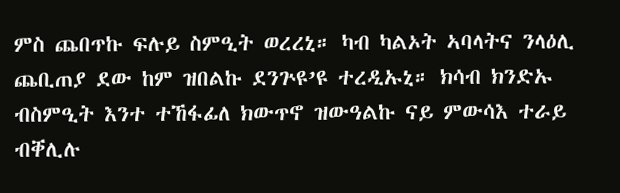ምስ ጨበጥኩ ፍሉይ ስምዒት ወረረኒ። ካብ ካልኦት ኣባላትና ንላዕሊ ጨቢጠያ ደው ከም ዝበልኩ ደንጕዩ’ዩ ተረዲኡኒ። ክሳብ ክንድኡ ብስምዒት እንተ ተኸፋፊለ ክውጥኖ ዝውዓልኩ ናይ ምውሳእ ተራይ ብቐሊሉ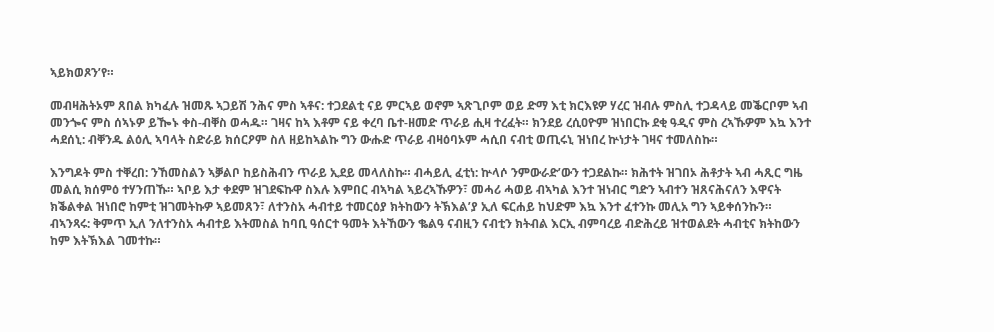ኣይክወጾን’የ።

መብዛሕትኦም ጸበል ክካፈሉ ዝመጹ ኣጋይሽ ንሕና ምስ ኣቶና: ተጋደልቲ ናይ ምርኣይ ወኖም ኣጽጊቦም ወይ ድማ እቲ ክርእዩዎ ሃረር ዝብሉ ምስሊ ተጋዳላይ መቕርቦም ኣብ መንጐና ምስ ሰኣኑዎ ይዀኑ ቀስ-ብቐስ ወሓዱ። ገዛና ከኣ እቶም ናይ ቀረባ ቤተ-ዘመድ ጥራይ ሒዛ ተረፈት። ክንደይ ረሲዐዮም ዝነበርኩ ደቂ ዓዲና ምስ ረኣኹዎም እኳ እንተ ሓደሰኒ: ብቐንዱ ልዕሊ ኣባላት ስድራይ ክሰርዖም ስለ ዘይከኣልኩ ግን ውሑድ ጥራይ ብዛዕባኦም ሓሲበ ናብቲ ወጢሩኒ ዝነበረ ኵነታት ገዛና ተመለስኩ።

እንግዶት ምስ ተቐረበ: ንኸመስልን ኣቓልቦ ከይስሕብን ጥራይ ኢደይ መላለስኩ። ብሓይሊ ፈቲነ: ኵላሶ ንምውራድ’ውን ተጋደልኩ። ክሕተት ዝገበኦ ሕቶታት ኣብ ሓጺር ግዜ መልሲ ክሰምዕ ተሃንጠኹ። ኣቦይ እታ ቀደም ዝገደፍኩዋ ስእሉ እምበር ብኣካል ኣይረኣኹዎን፣ መሓሪ ሓወይ ብኣካል እንተ ዝነብር ግድን ኣብተን ዝጸናሕናለን እዋናት ክቕልቀል ዝነበሮ ከምቲ ዝገመትኩዎ ኣይመጸን፣ ለተንስአ ሓብተይ ተመርዕያ ክትከውን ትኽእል’ያ ኢለ ፍርሐይ ከህድም እኳ እንተ ፈተንኩ መሊአ ግን ኣይቀሰንኩን። ብኣንጻሩ: ቅምጥ ኢለ ንለተንስአ ሓብተይ እትመስል ከባቢ ዓሰርተ ዓመት እትኸውን ቈልዓ ናብዚን ናብቲን ክትብል እርኢ ብምባረይ ብድሕረይ ዝተወልደት ሓብቲና ክትከውን ከም እትኽእል ገመተኩ።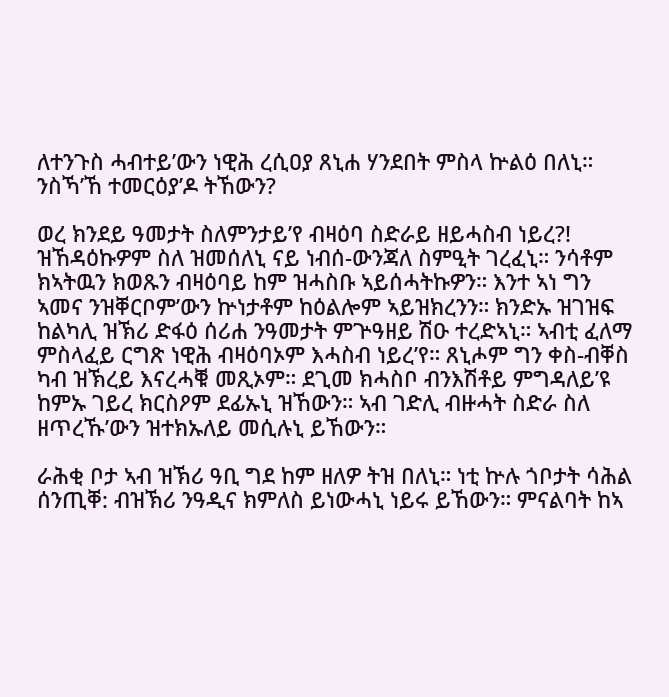ለተንጉስ ሓብተይ’ውን ነዊሕ ረሲዐያ ጸኒሐ ሃንደበት ምስላ ኵልዕ በለኒ። ንስኻ’ኸ ተመርዕያ’ዶ ትኸውን?

ወረ ክንደይ ዓመታት ስለምንታይ’የ ብዛዕባ ስድራይ ዘይሓስብ ነይረ?! ዝኸዳዕኩዎም ስለ ዝመሰለኒ ናይ ነብሰ-ውንጃለ ስምዒት ገረፈኒ። ንሳቶም ክኣትዉን ክወጹን ብዛዕባይ ከም ዝሓስቡ ኣይሰሓትኩዎን። እንተ ኣነ ግን ኣመና ንዝቐርቦም’ውን ኵነታቶም ከዕልሎም ኣይዝክረንን። ክንድኡ ዝገዝፍ ከልካሊ ዝኽሪ ድፋዕ ሰሪሐ ንዓመታት ምጕዓዘይ ሽዑ ተረድኣኒ። ኣብቲ ፈለማ ምስላፈይ ርግጽ ነዊሕ ብዛዕባኦም እሓስብ ነይረ’የ። ጸኒሖም ግን ቀስ-ብቐስ ካብ ዝኽረይ እናረሓቑ መጺኦም። ደጊመ ክሓስቦ ብንእሽቶይ ምግዳለይ’ዩ ከምኡ ገይረ ክርስዖም ደፊኡኒ ዝኸውን። ኣብ ገድሊ ብዙሓት ስድራ ስለ ዘጥረኹ’ውን ዝተክኡለይ መሲሉኒ ይኸውን።

ራሕቂ ቦታ ኣብ ዝኽሪ ዓቢ ግደ ከም ዘለዎ ትዝ በለኒ። ነቲ ኵሉ ጎቦታት ሳሕል ሰንጢቐ: ብዝኽሪ ንዓዲና ክምለስ ይነውሓኒ ነይሩ ይኸውን። ምናልባት ከኣ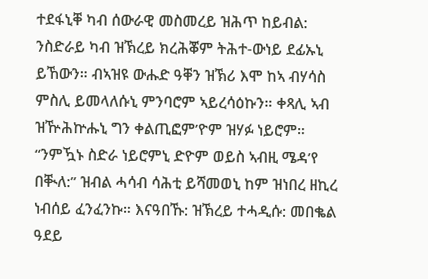ተደፋኒቐ ካብ ሰውራዊ መስመረይ ዝሕጥ ከይብል: ንስድራይ ካብ ዝኽረይ ክረሕቖም ትሕተ-ውነይ ደፊኡኒ ይኸውን። ብኣዝዩ ውሑድ ዓቐን ዝኽሪ እሞ ከኣ ብሃሳስ ምስሊ ይመላለሱኒ ምንባሮም ኣይረሳዕኩን። ቀጻሊ ኣብ ዝዅሕኵሑኒ ግን ቀልጢፎም’ዮም ዝሃፉ ነይሮም። “ንምዃኑ ስድራ ነይሮምኒ ድዮም ወይስ ኣብዚ ሜዳ’የ በቚለ:” ዝብል ሓሳብ ሳሕቲ ይሻመወኒ ከም ዝነበረ ዘኪረ ነብሰይ ፈንፈንኩ። እናዓበኹ: ዝኽረይ ተሓዲሱ: መበቈል ዓደይ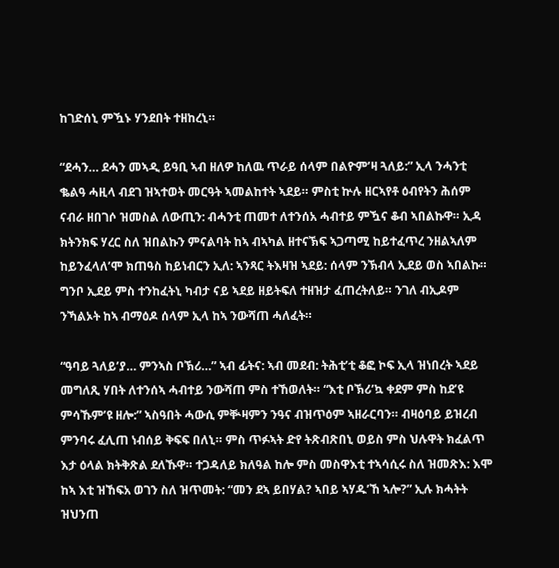ከገድሰኒ ምዃኑ ሃንደበት ተዘከረኒ።

“ደሓን… ደሓን መኣዲ ይዓቢ ኣብ ዘለዎ ከለዉ ጥራይ ሰላም በልዮም’ዛ ጓለይ:” ኢላ ንሓንቲ ቈልዓ ሓዚላ ብደገ ዝኣተወት መርዓት ኣመልከተት ኣደይ። ምስቲ ኵሉ ዘርኣየቶ ዕብየትን ሕሰም ናብራ ዘበገሶ ዝመስል ለውጢን: ብሓንቲ ጠመተ ለተንሰአ ሓብተይ ምዃና ቆብ ኣበልኩዋ። ኢዳ ክትንክፍ ሃረር ስለ ዝበልኩን ምናልባት ከኣ ብኣካል ዘተናኽፍ ኣጋጣሚ ከይተፈጥረ ንዘልኣለም ከይንፈላለ’ሞ ክጠዓስ ከይነብርን ኢለ: ኣንጻር ትእዛዝ ኣደይ: ሰላም ንኽብላ ኢደይ ወስ ኣበልኩ። ግንቦ ኢደይ ምስ ተንከፈትኒ ካብታ ናይ ኣደይ ዘይትፍለ ተዘዝታ ፈጠረትለይ። ንገለ ብኢዶም ንኻልኦት ከኣ ብማዕዶ ሰላም ኢላ ከኣ ንውሻጠ ሓለፈት።

“ዓባይ ጓለይ’ያ… ምንኣስ ቦኽሪ…” ኣብ ፊትና: ኣብ መደብ: ትሕቲ’ቲ ቆፎ ኮፍ ኢላ ዝነበረት ኣደይ መግለጺ ሃበት ለተንሰኣ ሓብተይ ንውሻጠ ምስ ተኸወለት። “እቲ ቦኽሪ’ኳ ቀደም ምስ ከደ’ዩ ምሳኹም’ዩ ዘሎ:” ኣስዓበት ሓውሲ ምቝዛምን ንዓና ብዝጥዕም ኣዘራርባን። ብዛዕባይ ይዝረብ ምንባሩ ፈሊጠ ነብሰይ ቅፍፍ በለኒ። ምስ ጥፉኣት ድየ ትጽብጽበኒ ወይስ ምስ ህሉዋት ክፈልጥ እታ ዕላል ክትቅጽል ደለኹዋ። ተጋዳለይ ክለዓል ከሎ ምስ መስዋእቲ ተኣሳሲሩ ስለ ዝመጽእ: እሞ ከኣ እቲ ዝኸፍአ ወገን ስለ ዝጥመት: “መን ደኣ ይበሃል? ኣበይ ኣሃዱ’ኸ ኣሎ?” ኢሉ ክሓትት ዝህንጠ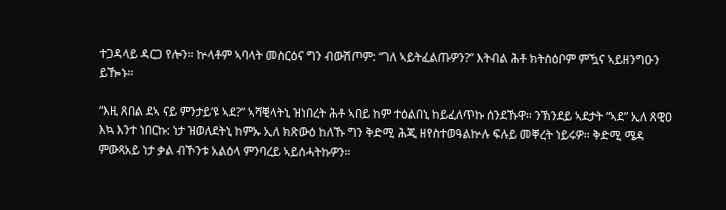ተጋዳላይ ዳርጋ የሎን። ኵላቶም ኣባላት መስርዕና ግን ብውሽጦም: “ገለ ኣይትፈልጡዎን?” እትብል ሕቶ ክትስዕቦም ምዃና ኣይዘንግዑን ይዀኑ።

“እዚ ጸበል ደኣ ናይ ምንታይ’ዩ ኣደ?” ኣሻቒላትኒ ዝነበረት ሕቶ ኣበይ ከም ተዕልበኒ ከይፈለጥኩ ሰንደኹዋ። ንኽንደይ ኣደታት “ኣደ” ኢለ ጸዊዐ እኳ እንተ ነበርኩ: ነታ ዝወለደትኒ ከምኡ ኢለ ክጽውዕ ከለኹ ግን ቅድሚ ሕጂ ዘየስተወዓልኵሉ ፍሉይ መቐረት ነይሩዎ። ቅድሚ ሜዳ ምውጻአይ ነታ ቃል ብኾንቱ አልዕላ ምንባረይ ኣይሰሓትኩዎን።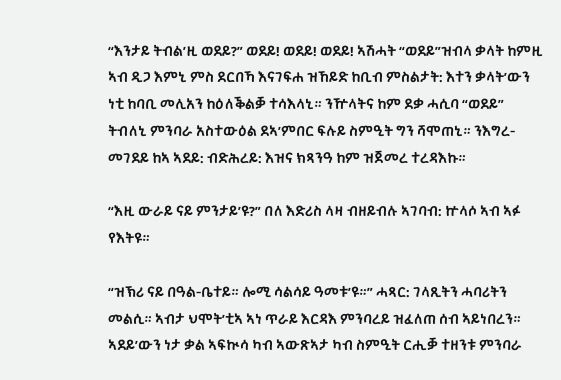“እንታይ ትብል’ዚ ወደይ?” ወደይ! ወደይ! ወደይ! ኣሽሓት “ወደይ”ዝብላ ቃላት ከምዚ ኣብ ዲጋ እምኒ ምስ ደርበኻ እናገፍሐ ዝኸይድ ከቢብ ምስልታት: እተን ቃላት’ውን ነቲ ከባቢ መሊአን ከዕለቕልቓ ተሳእላኒ። ንዅላትና ከም ደቃ ሓሲባ “ወደይ” ትብለኒ ምንባራ አስተውዕል ደኣ’ምበር ፍሉይ ስምዒት ግን ሻሞጠኒ። ንእግረ-መገደይ ከኣ ኣደይ: ብድሕረይ: እዝና ክጻንዓ ከም ዝጀመረ ተረዳእኩ።

“እዚ ውራይ ናይ ምንታይ’ዩ?” በለ እድሪስ ላዛ ብዘይብሉ ኣገባብ: ኵላሶ ኣብ ኣፉ የእትዩ።

“ዝኽሪ ናይ በዓል-ቤተይ። ሎሚ ሳልሳይ ዓመቱ’ዩ።” ሓጻር: ገላጺትን ሓባሪትን መልሲ። ኣብታ ህሞት’ቲኣ ኣነ ጥራይ እርዳእ ምንባረይ ዝፈለጠ ሰብ ኣይነበረን። ኣደይ’ውን ነታ ቃል ኣፍኲሳ ካብ ኣውጽኣታ ካብ ስምዒት ርሒቓ ተዘንቱ ምንባራ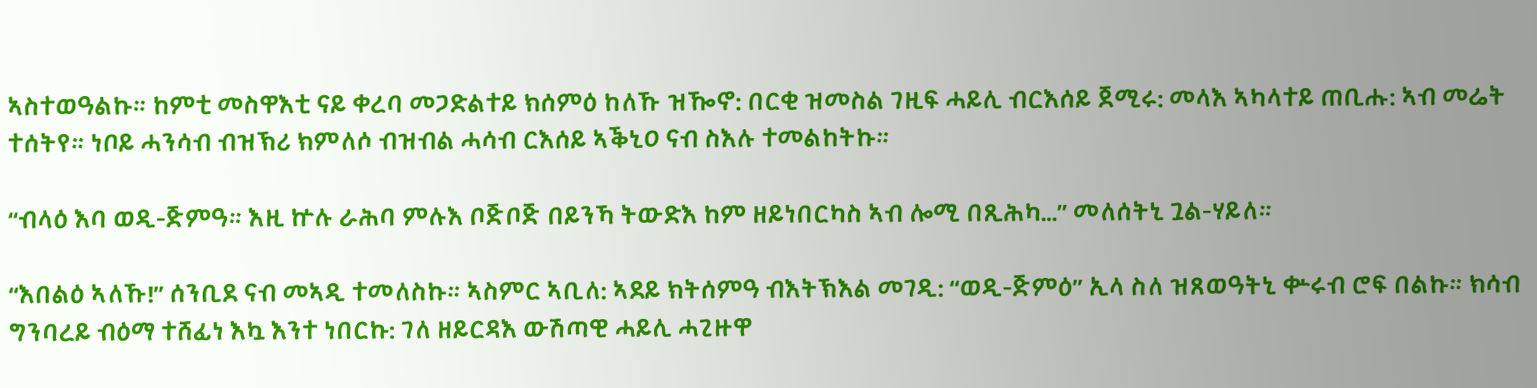ኣስተወዓልኩ። ከምቲ መስዋእቲ ናይ ቀረባ መጋድልተይ ክሰምዕ ከለኹ ዝዀኖ: በርቂ ዝመስል ገዚፍ ሓይሊ ብርእሰይ ጀሚሩ: መላእ ኣካላተይ ጠቢሑ: ኣብ መሬት ተሰትየ። ነቦይ ሓንሳብ ብዝኽሪ ክምለሶ ብዝብል ሓሳብ ርእሰይ ኣቕኒዐ ናብ ስእሉ ተመልከትኩ።

“ብላዕ እባ ወዲ-ጅምዓ። እዚ ኵሉ ራሕባ ምሉእ ቦጅቦጅ በይንኻ ትውድእ ከም ዘይነበርካስ ኣብ ሎሚ በጺሕካ…” መለሰትኒ ጓል-ሃይለ።

“እበልዕ ኣለኹ!” ሰንቢደ ናብ መኣዲ ተመለስኩ። ኣስምር ኣቢለ: ኣደይ ክትሰምዓ ብእትኽእል መገዲ: “ወዲ-ጅምዕ” ኢላ ስለ ዝጸወዓትኒ ቍሩብ ሮፍ በልኩ። ክሳብ ግንባረይ ብዕማ ተሸፊነ እኳ እንተ ነበርኩ: ገለ ዘይርዳእ ውሽጣዊ ሓይሊ ሓጊዙዋ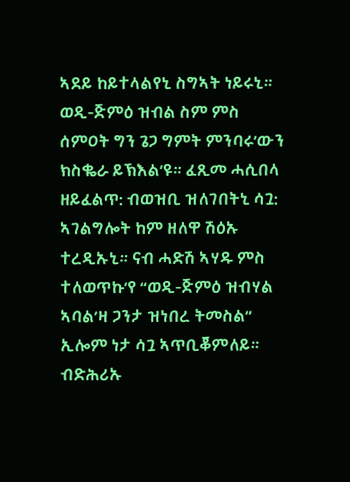ኣደይ ከይተላልየኒ ስግኣት ነይሩኒ። ወዲ-ጅምዕ ዝብል ስም ምስ ሰምዐት ግን ጌጋ ግምት ምንባሩ’ውን ክስቈራ ይኽእል’ዩ። ፈጺመ ሓሲበላ ዘይፈልጥ: ብወዝቢ ዝለገበትኒ ሳጓ: ኣገልግሎት ከም ዘለዋ ሽዕኡ ተረዲኡኒ። ናብ ሓድሽ ኣሃዱ ምስ ተለወጥኩ’የ “ወዲ-ጅምዕ ዝብሃል ኣባል’ዛ ጋንታ ዝነበረ ትመስል” ኢሎም ነታ ሳጓ ኣጥቢቖምለይ። ብድሕሪኡ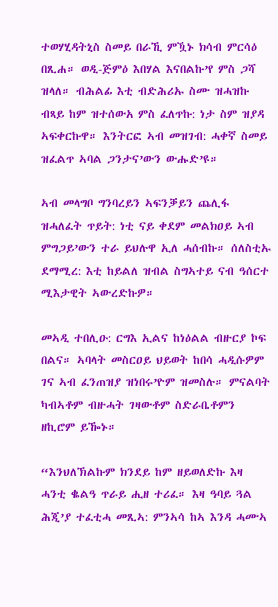ተወሃሂዳትኒስ ስመይ በራኺ ምዃኑ ክሳብ ምርሳዕ በጺሐ። ወዲ-ጅምዕ እበሃል እናበልኩ’የ ምስ ጋሻ ዝላለ። ብሕልፊ እቲ ብድሕሪኡ ስሙ ዝሓዝኩ ብጻይ ከም ዝተሰውአ ምስ ፈለጥኩ: ነታ ስም ዝያዳ ኣፍቀርኩዋ። እንትርፎ ኣብ መዝገብ: ሓቀኛ ስመይ ዝፈልጥ ኣባል ጋንታና’ውን ውሑድ’ዩ።

ኣብ መላግቦ ግንባረይን ኣፍንቓይን ጨሊፋ ዝሓለፈት ጥይት: ነቲ ናይ ቀደም መልክዐይ ኣብ ምግጋይ’ውን ተራ ይህሉዋ ኢለ ሓሰብኩ። ሰለስቲኡ ደማሚረ: እቲ ከይልለ ዝብል ስግኣተይ ናብ ዓሰርተ ሚእታዊት ኣውረድኩዎ።

መኣዲ ተበሊዑ: ርግእ ኢልና ከነዕልል ብዙርያ ኮፍ በልና። ኣባላት መስርዐይ ህይወት ከበሳ ሓዲሱዎም ገና ኣብ ፈንጠዝያ ዝነበሩ’ዮም ዝመስሉ። ምናልባት ካብኣቶም ብዙሓት ገዛውቶም ስድራቤቶምን ዘኪሮም ይዀኑ።

“እንህለኽልኩም ክንደይ ከም ዘይወለድኩ እዛ ሓንቲ ቈልዓ ጥራይ ሒዘ ተሪፈ። እዛ ዓባይ ጓል ሕጂ’ያ ተፈቲሓ መጺኣ: ምንኣሳ ከኣ እንዳ ሓሙኣ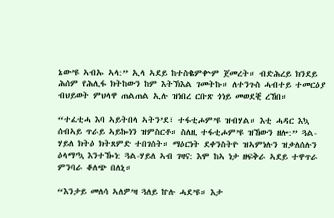ኔው’ዩ ኣብኡ ኣላ:” ኢላ ኣደይ ከተስቈምቍም ጀመረት። ብድሕረይ ክንደይ ሕሰም የሕሊፋ ክትከውን ከም እትኽእል ገመትኩ። ለተንጉስ ሓብተይ ተመርዕያ ብህይወት ምህላዋ ጠልጠል ኢሉ ዝነበረ ርቡጽ ጎነይ መወደቒ ረኸበ።

“ተፈቲሓ እባ ኣይትበላ ኣትን’ደ፣ ተፋቲሖም’ዩ ዝብሃል። እቲ ሓዳር እኳ ሰብኣይ ጥራይ ኣይኰነን ዝምስርቶ። ስለዚ ተፋቲሖም’ዩ ዝኸውን ዘሎ:” ጓል-ሃይለ ክትዕ ክትጸምድ ተበገሰት። ማዕርነት ደቀንስትዮ ዝኣምነሉን ዝቃለሰሉን ዕላማ’ኳ እንተዀነ: ጓል-ሃይለ ኣብ ገዛና: እሞ ከኣ ነታ ዘፍቅራ ኣደይ ተዋጥራ ምንባራ ቆለጭ በለኒ።

“እንታይ መለሳ ኣለዎ’ዛ ጓለይ ኵሉ ሓደ’ዩ። እታ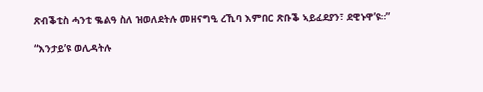ጽብቕቲስ ሓንቲ ቈልዓ ስለ ዝወለደትሉ መዘናግዒ ረኺባ እምበር ጽቡቕ ኣይፈደያን፣ ደዊኑዋ’ዩ።”

“እንታይ’ዩ ወሊዳትሉ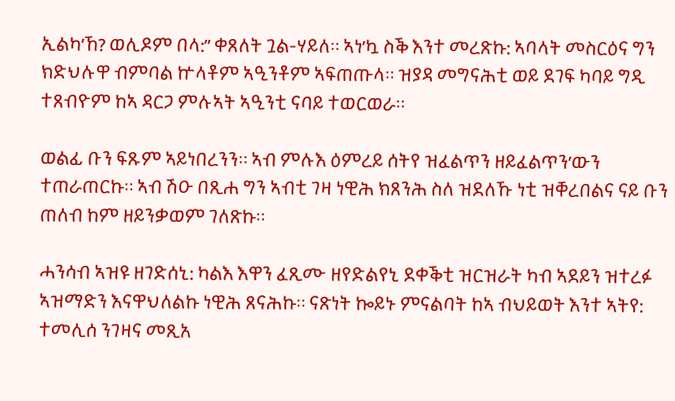ኢልካ’ኸ? ወሊዶም በላ:” ቀጸለት ጓል-ሃይለ። ኣነ’ኳ ስቕ እንተ መረጽኩ: ኣባላት መስርዕና ግን ክድህሉዋ ብምባል ኵላቶም ኣዒንቶም ኣፍጠጡላ። ዝያዳ መግናሕቲ ወይ ደገፍ ካባይ ግዲ ተጸብዮም ከኣ ዳርጋ ምሉኣት ኣዒንቲ ናባይ ተወርወራ።

ወልፊ ቡን ፍጹም ኣይነበረንን። ኣብ ምሉእ ዕምረይ ሰትየ ዝፈልጥን ዘይፈልጥን’ውን ተጠራጠርኩ። ኣብ ሽዑ በጺሐ ግን ኣብቲ ገዛ ነዊሕ ክጸንሕ ስለ ዝደለኹ ነቲ ዝቐረበልና ናይ ቡን ጠለብ ከም ዘይንቃወም ገለጽኩ።

ሓንሳብ ኣዝዩ ዘገድሰኒ: ካልእ እዋን ፈጺሙ ዘየድልየኒ ደቀቕቲ ዝርዝራት ካብ ኣደይን ዝተረፉ ኣዝማድን እናዋህለልኩ ነዊሕ ጸናሕኩ። ናጽነት ኰይኑ ምናልባት ከኣ ብህይወት እንተ ኣትየ: ተመሊሰ ንገዛና መጺአ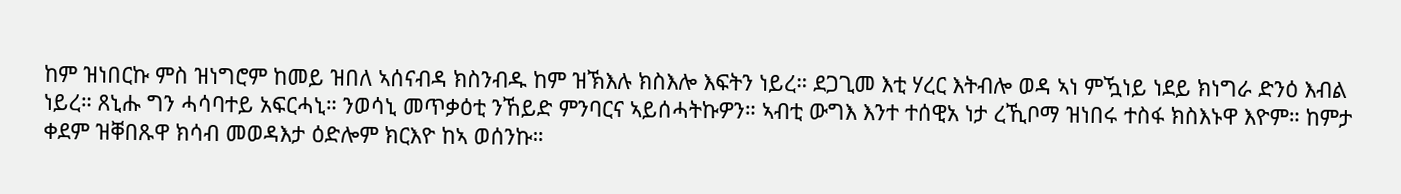ከም ዝነበርኩ ምስ ዝነግሮም ከመይ ዝበለ ኣሰናብዳ ክስንብዱ ከም ዝኽእሉ ክስእሎ እፍትን ነይረ። ደጋጊመ እቲ ሃረር እትብሎ ወዳ ኣነ ምዃነይ ነደይ ክነግራ ድንዕ እብል ነይረ። ጸኒሑ ግን ሓሳባተይ አፍርሓኒ። ንወሳኒ መጥቃዕቲ ንኸይድ ምንባርና ኣይሰሓትኩዎን። ኣብቲ ውግእ እንተ ተሰዊአ ነታ ረኺቦማ ዝነበሩ ተስፋ ክስእኑዋ እዮም። ከምታ ቀደም ዝቐበጹዋ ክሳብ መወዳእታ ዕድሎም ክርእዮ ከኣ ወሰንኩ።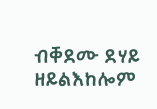ብቐደሙ ደሃይ ዘይልእከሎም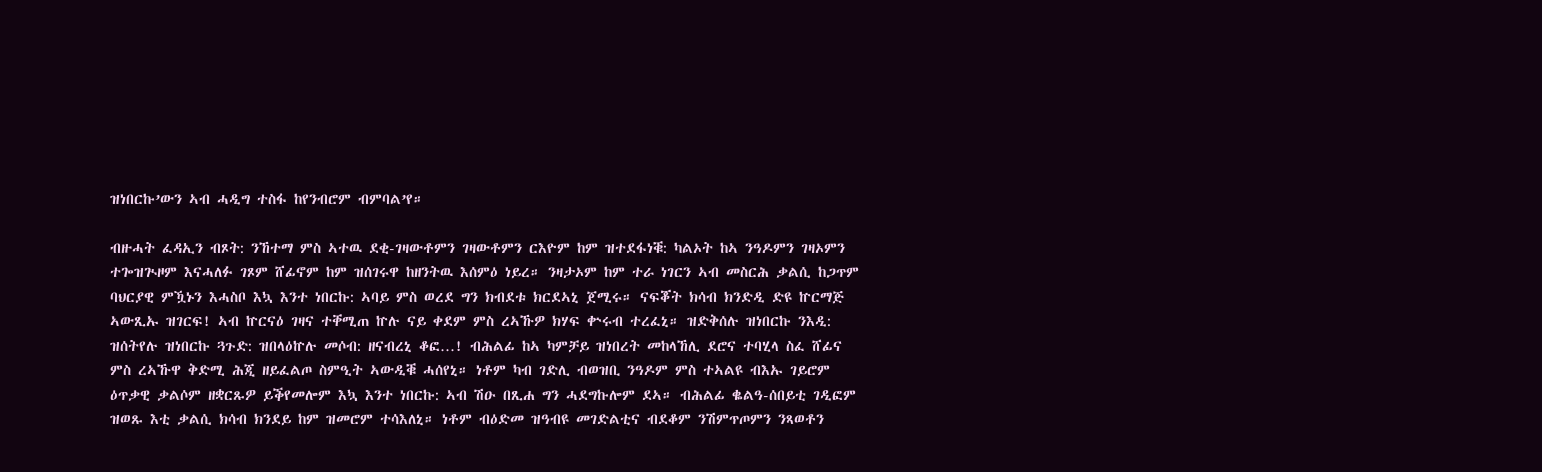ዝነበርኩ’ውን ኣብ ሓዲግ ተስፋ ከየንብሮም ብምባል’የ።

ብዙሓት ፈዳኢን ብጾት: ንኸተማ ምስ ኣተዉ ደቂ-ገዛውቶምን ገዛውቶምን ርእዮም ከም ዝተደፋነቑ: ካልኦት ከኣ ንዓዶምን ገዛኦምን ተጐዝጒዞም እናሓለፉ ገጾም ሸፊኖም ከም ዝሰገሩዋ ከዘንትዉ እሰምዕ ነይረ። ንዛታኦም ከም ተራ ነገርን ኣብ መስርሕ ቃልሲ ከጋጥም ባህርያዊ ምዃኑን እሓስቦ እኳ እንተ ነበርኩ: ኣባይ ምስ ወረደ ግን ክብደቱ ክርደኣኒ ጀሚሩ። ናፍቖት ክሳብ ክንድዲ ድዩ ኵርማጅ ኣውጺኡ ዝገርፍ! ኣብ ኵርናዕ ገዛና ተቐሚጠ ኵሉ ናይ ቀደም ምስ ረኣኹዎ ክሃፍ ቍሩብ ተረፈኒ። ዝድቅሰሉ ዝነበርኩ ንእዲ: ዝሰትየሉ ዝነበርኩ ጓጉድ: ዝበላዕኵሉ መሶብ: ዘናብረኒ ቆፎ…! ብሕልፊ ከኣ ካምቻይ ዝነበረት መከላኸሊ ደሮና ተባሂላ ስፈ ሸፊና ምስ ረኣኹዋ ቅድሚ ሕጂ ዘይፈልጦ ስምዒት ኣውዲቑ ሓሰየኒ። ነቶም ካብ ገድሊ ብወዝቢ ንዓዶም ምስ ተኣልዩ ብእኡ ገይሮም ዕጥቃዊ ቃልሶም ዘቋርጹዎ ይቕየመሎም እኳ እንተ ነበርኩ: ኣብ ሽዑ በጺሐ ግን ሓደግኩሎም ደኣ። ብሕልፊ ቈልዓ-ሰበይቲ ገዲፎም ዝወጹ እቲ ቃልሲ ክሳብ ክንደይ ከም ዝመሮም ተሳእለኒ። ነቶም ብዕድመ ዝዓብዩ መገድልቲና ብደቆም ንሽምጥጦምን ንጻወቶን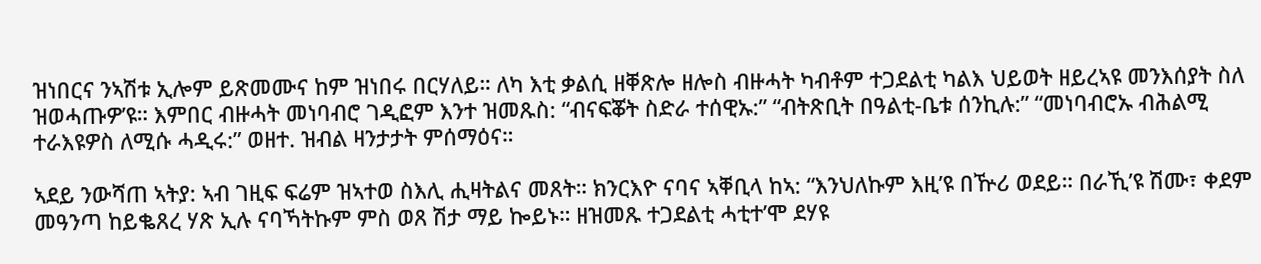ዝነበርና ንኣሽቱ ኢሎም ይጽመሙና ከም ዝነበሩ በርሃለይ። ለካ እቲ ቃልሲ ዘቐጽሎ ዘሎስ ብዙሓት ካብቶም ተጋደልቲ ካልእ ህይወት ዘይረኣዩ መንእሰያት ስለ ዝወሓጡዎ’ዩ። እምበር ብዙሓት መነባብሮ ገዲፎም እንተ ዝመጹስ: “ብናፍቖት ስድራ ተሰዊኡ:” “ብትጽቢት በዓልቲ-ቤቱ ሰንኪሉ:” “መነባብሮኡ ብሕልሚ ተራእዩዎስ ለሚሱ ሓዲሩ:” ወዘተ. ዝብል ዛንታታት ምሰማዕና።

ኣደይ ንውሻጠ ኣትያ: ኣብ ገዚፍ ፍሬም ዝኣተወ ስእሊ ሒዛትልና መጸት። ክንርእዮ ናባና ኣቐቢላ ከኣ: “እንህለኩም እዚ’ዩ በዅሪ ወደይ። በራኺ’ዩ ሽሙ፣ ቀደም መዓንጣ ከይቈጸረ ሃጽ ኢሉ ናባኻትኩም ምስ ወጸ ሽታ ማይ ኰይኑ። ዘዝመጹ ተጋደልቲ ሓቲተ’ሞ ደሃዩ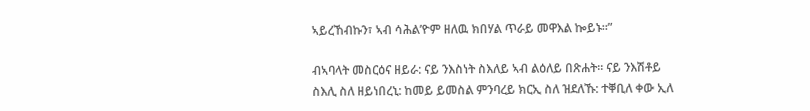ኣይረኸብኩን፣ ኣብ ሳሕል’ዮም ዘለዉ ክበሃል ጥራይ መዋእል ኰይኑ።”

ብኣባላት መስርዕና ዘይራ: ናይ ንእስነት ስእለይ ኣብ ልዕለይ በጽሐት። ናይ ንእሽቶይ ስእሊ ስለ ዘይነበረኒ: ከመይ ይመስል ምንባረይ ክርኢ ስለ ዝደለኹ: ተቐቢለ ቀው ኢለ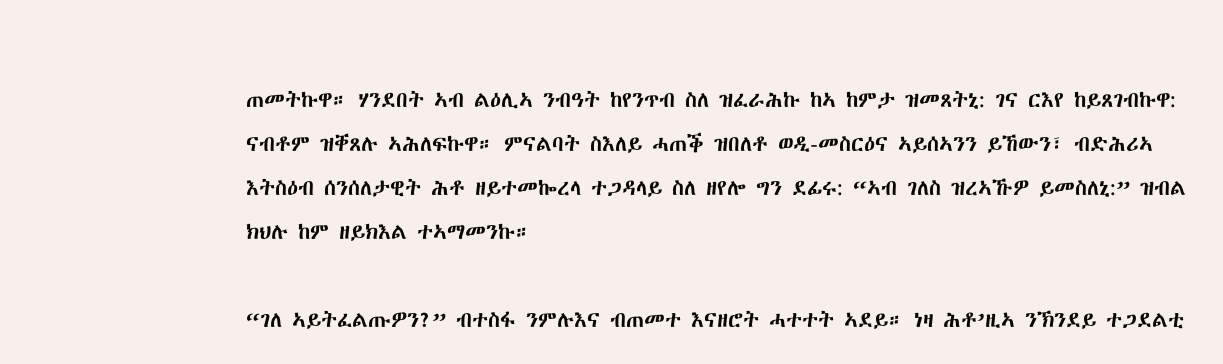ጠመትኩዋ። ሃንደበት ኣብ ልዕሊኣ ንብዓት ከየንጥብ ስለ ዝፈራሕኩ ከኣ ከምታ ዝመጸትኒ: ገና ርእየ ከይጸገብኩዋ: ናብቶም ዝቐጸሉ ኣሕለፍኩዋ። ምናልባት ስእለይ ሓጠቕ ዝበለቶ ወዲ-መስርዕና ኣይሰኣንን ይኸውን፣ ብድሕሪኣ እትስዕብ ሰንሰለታዊት ሕቶ ዘይተመኰረላ ተጋዳላይ ስለ ዘየሎ ግን ደፊሩ: “ኣብ ገለስ ዝረኣኹዎ ይመስለኒ:” ዝብል ክህሉ ከም ዘይክእል ተኣማመንኩ።

“ገለ ኣይትፈልጡዎን?” ብተስፋ ንምሉእና ብጠመተ እናዘሮት ሓተተት ኣደይ። ነዛ ሕቶ’ዚኣ ንኽንደይ ተጋደልቲ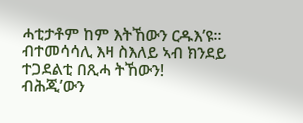ሓቲታቶም ከም እትኸውን ርዱእ’ዩ። ብተመሳሳሊ እዛ ስእለይ ኣብ ክንደይ ተጋደልቲ በጺሓ ትኸውን! ብሕጂ’ውን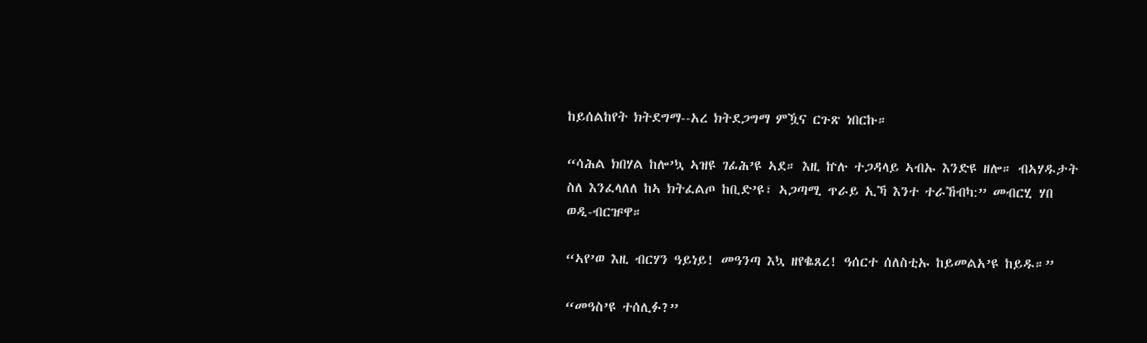ከይሰልከየት ክትደግማ--አረ ክትደጋግማ ምዃና ርጉጽ ነበርኩ።

“ሳሕል ክበሃል ከሎ’ኳ ኣዝዩ ገፊሕ’ዩ ኣደ። እዚ ኵሉ ተጋዳላይ ኣብኡ እንድዩ ዘሎ። ብኣሃዱታት ስለ እንፈላለለ ከኣ ክትፈልጦ ከቢድ’ዩ፣ ኣጋጣሚ ጥራይ ኢኻ እንተ ተራኸብካ:” መብርሂ ሃበ ወዲ-ብርዡዋ።

“ኣየ’ወ እዚ ብርሃን ዓይነይ! መዓንጣ እኳ ዘየቈጸረ! ዓሰርተ ሰለስቲኡ ከይመልአ’ዩ ከይዱ።”

“መዓስ’ዩ ተሰሊፉ?”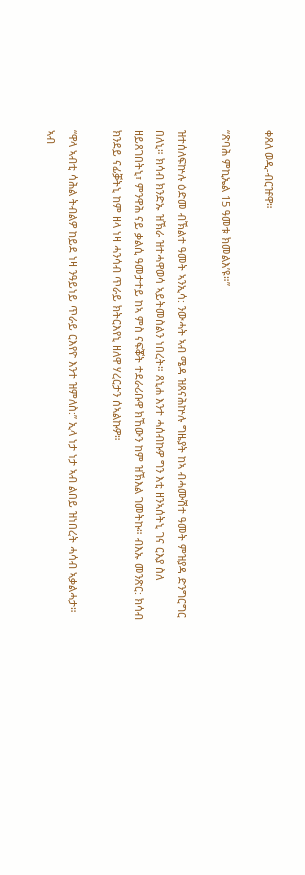ቀጸለ ወዲ-ብርዡዋ።

“ጽባሕ ምኪኤል 15 ዓመቱ ክመልእ’ዩ።”

ዝተሰለፍኵሉ ዕድመ ብኽልተ ዓመት ኣንኢሳ: ንውሓት ኣብ ሜዳ ዝጸናሕኵሉ ግዜያት ከኣ ብሓሙሽተ ዓመት ምዝያዳ ድንግርግር በለኒ። ክሳብ ክንድኡ ዝኽራ ዝተሓዋወሳ ኣይትመስልን ነበረት። ጸኒሐ እንተ ሓሰብኩዎ ግን እቲ ዘንኣሰትኒ ገና ርእያ ስለ ዘይጸገበትኒ፣ ምንዋሕ ናይ ቃልሲ ዓመታተይ ከኣ ምስ ናፍቖት ተደራሪቡዋ ክኸውን ከም ዝኽእል ገመትኩ። ብእኡ መንጽር: ክሳብ ክንደይ ናፊቓትኒ ከም ዘላ ነዛ ሓንሳብ ጥራይ ክትርእየኒ ዘለዋ ሃረርታን ሰኣልኩዎ።

“ዋላ ኣብቲ ሳሕል ትብልዎ ከይደ ነዛ ንዓይነይ ጥራይ ርእየዮ እንተ ዝምለስ:” ኢላ ነታ ነታ ኣብ ልበይ ዝነበረት ሓሳብ ኣቃልሓታ። ኣብ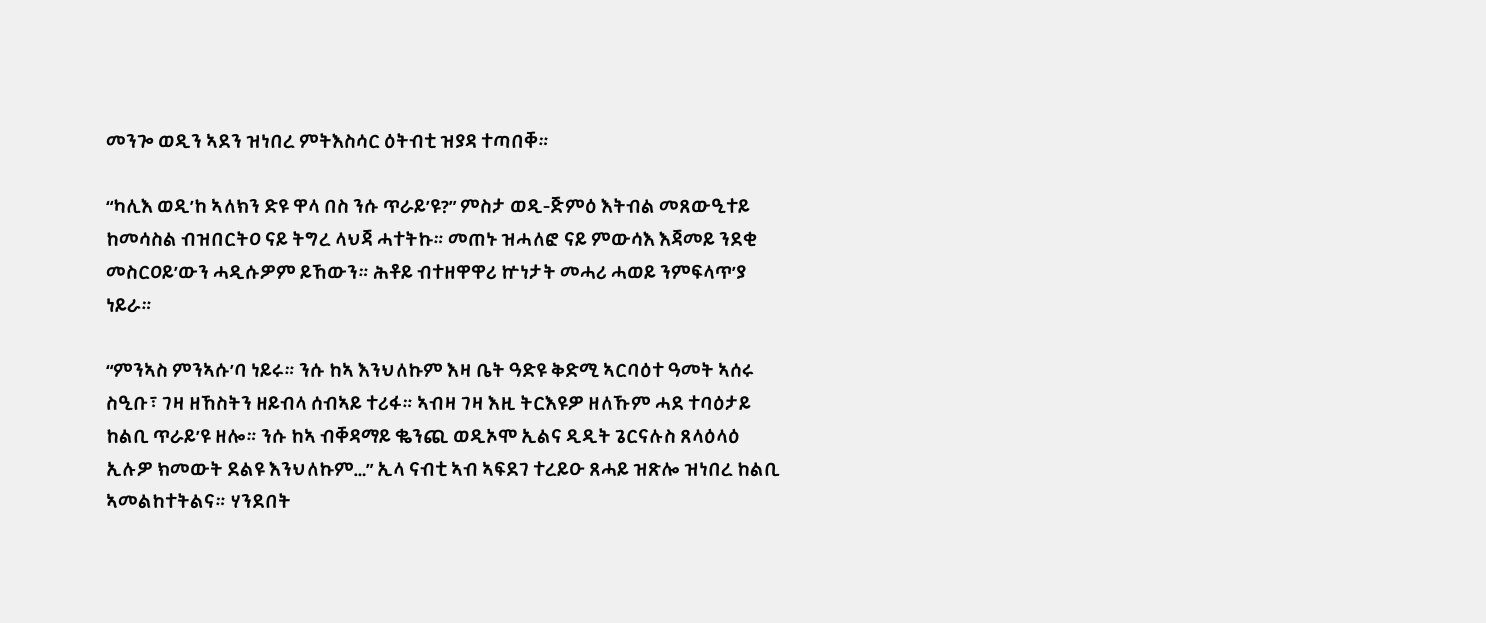መንጐ ወዲን ኣደን ዝነበረ ምትእስሳር ዕትብቲ ዝያዳ ተጣበቐ።

“ካሊእ ወዲ’ከ ኣለክን ድዩ ዋላ በስ ንሱ ጥራይ’ዩ?” ምስታ ወዲ-ጅምዕ እትብል መጸውዒተይ ከመሳስል ብዝበርትዐ ናይ ትግረ ላህጃ ሓተትኩ። መጠኑ ዝሓለፎ ናይ ምውሳእ እጃመይ ንደቂ መስርዐይ’ውን ሓዲሱዎም ይኸውን። ሕቶይ ብተዘዋዋሪ ኵነታት መሓሪ ሓወይ ንምፍላጥ’ያ ነይራ።

“ምንኣስ ምንኣሱ’ባ ነይሩ። ንሱ ከኣ እንህለኩም እዛ ቤት ዓድዩ ቅድሚ ኣርባዕተ ዓመት ኣሰሩ ስዒቡ፣ ገዛ ዘኸስትን ዘይብላ ሰብኣይ ተሪፋ። ኣብዛ ገዛ እዚ ትርእዩዎ ዘለኹም ሓደ ተባዕታይ ከልቢ ጥራይ’ዩ ዘሎ። ንሱ ከኣ ብቐዳማይ ቈንጪ ወዲኦሞ ኢልና ዲዲት ጌርናሉስ ጸላዕላዕ ኢሉዎ ክመውት ደልዩ እንህለኩም…” ኢላ ናብቲ ኣብ ኣፍደገ ተረይዑ ጸሓይ ዝጽሎ ዝነበረ ከልቢ ኣመልከተትልና። ሃንደበት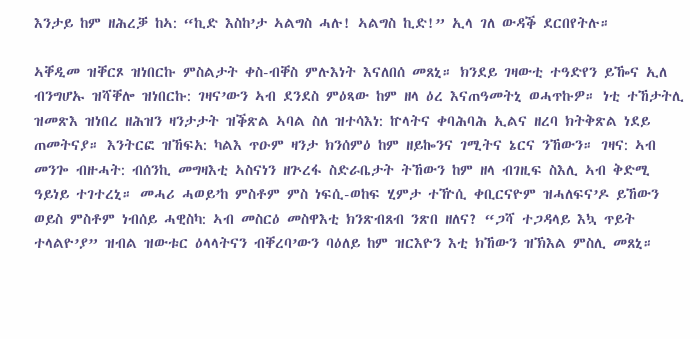እንታይ ከም ዘሕረቓ ከኣ: “ኪድ እስከ’ታ ኣልግስ ሓሉ! ኣልግስ ኪድ!” ኢላ ገለ ውዳቕ ደርበየትሉ።

ኣቐዲመ ዝቐርጾ ዝነበርኩ ምስልታት ቀስ-ብቐስ ምሉእነት እናለበሰ መጸኒ። ክንደይ ገዛውቲ ተዓድየን ይዀና ኢለ ብንግሆኡ ዝሻቐሎ ዝነበርኩ: ገዛና’ውን ኣብ ደንደስ ምዕጻው ከም ዘላ ዕረ እናጠዓመትኒ ወሓጥኩዎ። ነቲ ተኸታትሊ ዝመጽእ ዝነበረ ዘሕዝን ዛንታታት ዝቕጽል ኣባል ስለ ዝተሳእነ: ኵላትና ቀባሕባሕ ኢልና ዘረባ ክትቅጽል ነደይ ጠመትናያ። እንትርፎ ዝኸፍአ: ካልእ ጥዑም ዛንታ ክንሰምዕ ከም ዘይኰንና ገሚትና ኔርና ንኸውን። ገዛና: ኣብ መንጐ ብዙሓት: ብሰንኪ መግዛእቲ ኣስናነን ዘጕረፋ ስድራቤታት ትኸውን ከም ዘላ ብገዚፍ ስእሊ ኣብ ቅድሚ ዓይነይ ተገተረኒ። መሓሪ ሓወይ’ከ ምስቶም ምስ ነፍሲ-ወከፍ ሂምታ ተዅሲ ቀቢርናዮም ዝሓለፍና’ዶ ይኸውን ወይስ ምስቶም ነብሰይ ሓዊስካ: ኣብ መስርዕ መስዋእቲ ክንጽብጸብ ንጽበ ዘለና? “ጋሻ ተጋዳላይ እኳ ጥይት ተላልዮ’ያ” ዝብል ዝውቱር ዕላላትናን ብቐረባ’ውን ባዕለይ ከም ዝርእዮን እቲ ክኸውን ዝኽእል ምስሊ መጸኒ።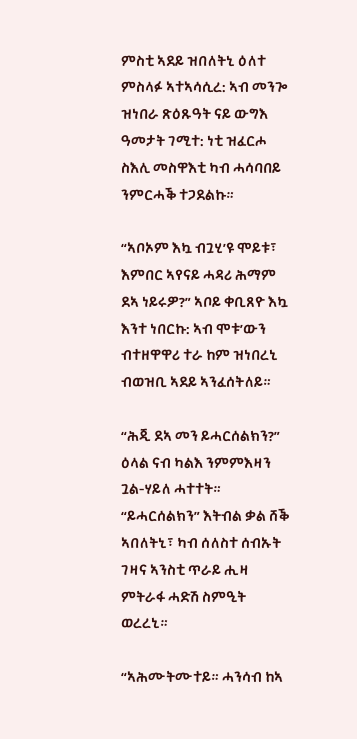ምስቲ ኣደይ ዝበለትኒ ዕለተ ምስላፉ ኣተኣሳሲረ: ኣብ መንጐ ዝነበራ ጽዕጹዓት ናይ ውግእ ዓመታት ገሚተ: ነቲ ዝፈርሖ ስእሊ መስዋእቲ ካብ ሓሳባበይ ንምርሓቕ ተጋደልኩ።

“ኣቦኦም እኳ ብጓሂ’ዩ ሞይቱ፣ እምበር ኣየናይ ሓዳሪ ሕማም ደኣ ነይሩዎ?” ኣቦይ ቀቢጸዮ እኳ እንተ ነበርኩ: ኣብ ሞቱ’ውን ብተዘዋዋሪ ተራ ከም ዝነበረኒ ብወዝቢ ኣደይ ኣንፈሰትለይ።

“ሕጂ ደኣ መን ይሓርሰልክን?” ዕላል ናብ ካልእ ንምምእዛን ጓል-ሃይለ ሓተተት። “ይሓርሰልክን” እትብል ቃል ሸቕ ኣበለትኒ፣ ካብ ሰለስተ ሰብኡት ገዛና ኣንስቲ ጥራይ ሒዛ ምትራፋ ሓድሽ ስምዒት ወረረኒ።

“ኣሕሙትሙተይ። ሓንሳብ ከኣ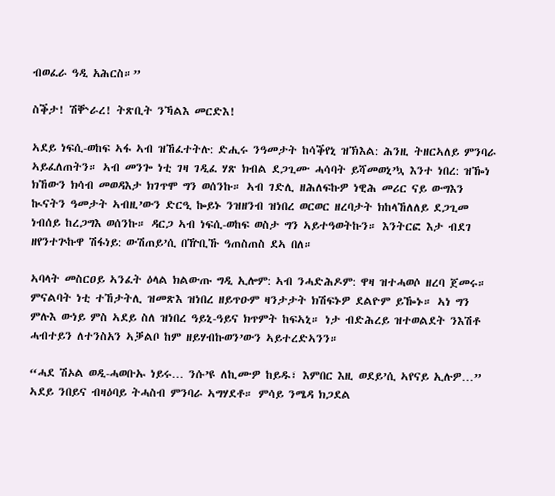ብወፈራ ዓዲ አሕርስ።”

ስቕታ! ሽቝራረ! ትጽቢት ንኻልእ መርድእ!

ኣደይ ነፍሲ-ወከፍ ኣፋ ኣብ ዝኸፈተትሉ: ድሒሩ ንዓመታት ከሳቕየኒ ዝኽእል: ሕንዚ ትዘርኣለይ ምንባራ ኣይፈለጠትን። ኣብ መንጐ ነቲ ገዛ ገዲፈ ሃጽ ክብል ደጋጊሙ ሓሳባት ይሻመወኒ’ኳ እንተ ነበረ: ዝዀነ ክኸውን ክሳብ መወዳእታ ክገጥሞ ግን ወሰንኩ። ኣብ ገድሊ ዘሕለፍኩዎ ነዊሕ መሪር ናይ ውግእን ኲናትን ዓመታት ኣብዚ’ውን ድርዒ ኰይኑ ንዝዘንብ ዝነበረ ወርወር ዘረባታት ክከላኸለለይ ደጋጊመ ነብሰይ ከረጋግእ ወሰንኩ። ዳርጋ ኣብ ነፍሲ-ወከፍ ወስታ ግን ኣይተዓወትኩን። እንትርፎ እታ ብደገ ዘየንተጕኩዋ ሽፋነይ: ውሽጠይ’ሲ በዅቢኹ ዓጠስጠስ ደኣ በለ።

ኣባላት መስርዐይ ኣንፈት ዕላል ክልውጡ ግዲ ኢሎም: ኣብ ንሓድሕዶም: ዋዛ ዝተሓወሶ ዘረባ ጀመሩ። ምናልባት ነቲ ተኸታትሊ ዝመጽእ ዝነበረ ዘይጥዑም ዛንታታት ክሽፍኑዎ ደልዮም ይዀኑ። ኣነ ግን ምሉእ ውነይ ምስ ኣደይ ስለ ዝነበረ ዓይኒ-ዓይና ክጥምት ከፍኣኒ። ነታ ብድሕረይ ዝተወልደት ንእሽቶ ሓብተይን ለተንስአን ኣቓልቦ ከም ዘይሃብኩወን’ውን ኣይተረድኣንን።

“ሓደ ሽኦል ወዲ-ሓወቡኡ ነይሩ… ንሱ’ዩ ለኪሙዎ ከይዱ፣ እምበር እዚ ወደይ’ሲ ኣየናይ ኢሉዎ…” ኣደይ ንበይና ብዛዕባይ ትሓስብ ምንባራ ኣግሃደቶ። ምሳይ ንሜዳ ክጋደል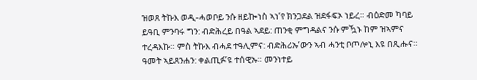ዝወጸ ትኩእ ወዲ-ሓወቦይ ንሱ ዘይኰነስ ኣነ’የ ክንጋደል ዝደፋፍኦ ነይረ። ብዕድመ ካባይ ይዓቢ ምንባሩ ግን: ብድሕረይ በዓል ኣደይ: ጠንቂ ምግዳልና ንሱ ምዃኑ ከም ዝኣምና ተረዳእኩ። ምስ ትኩእ ብሓደ ተዓሊምና: ብድሕሪኡ’ውን ኣብ ሓንቲ ቦጦሎኒ እዩ በጺሑና። ዓመት ኣይጸንሐን: ቀልጢፉ’ዩ ተሰዊኡ። መንነተይ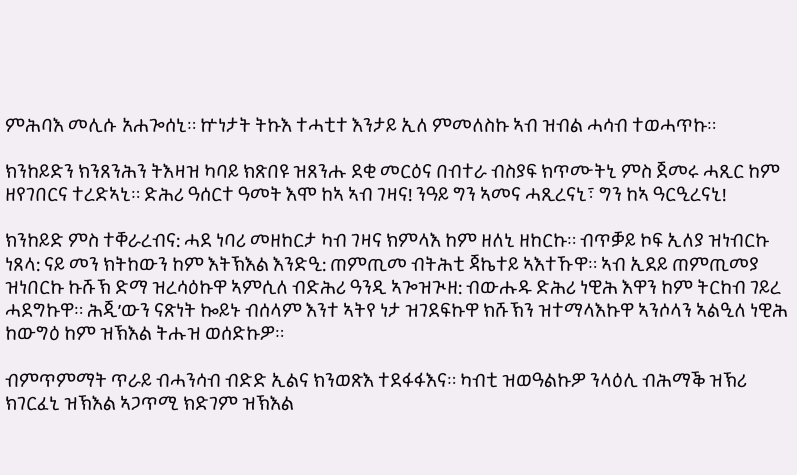ምሕባእ መሊሱ አሐጐሰኒ። ኵነታት ትኩእ ተሓቲተ እንታይ ኢለ ምመለስኩ ኣብ ዝብል ሓሳብ ተወሓጥኩ።

ክንከይድን ክንጸንሕን ትእዛዝ ካባይ ክጽበዩ ዝጸንሑ ደቂ መርዕና በብተራ ብስያፍ ክጥሙትኒ ምስ ጀመሩ ሓጺር ከም ዘየገበርና ተረድኣኒ። ድሕሪ ዓሰርተ ዓመት እሞ ከኣ ኣብ ገዛና! ንዓይ ግን ኣመና ሓጺረናኒ፣ ግን ከኣ ዓርዒረናኒ!

ክንከይድ ምስ ተቐራረብና: ሓደ ነባሪ መዘከርታ ካብ ገዛና ክምላእ ከም ዘለኒ ዘከርኩ። ብጥቓይ ኮፍ ኢለያ ዝነብርኩ ነጸላ: ናይ መን ክትከውን ከም እትኽእል እንድዒ: ጠምጢመ ብትሕቲ ጃኬተይ ኣእተኹዋ። ኣብ ኢደይ ጠምጢመያ ዝነበርኩ ኩሹኽ ድማ ዝረሳዕኩዋ ኣምሲለ ብድሕሪ ዓንዲ ኣጐዝጒዘ: ብውሑዱ ድሕሪ ነዊሕ እዋን ከም ትርከብ ገይረ ሓደግኩዋ። ሕጂ’ውን ናጽነት ኰይኑ ብሰላም እንተ ኣትየ ነታ ዝገደፍኩዋ ክሹኽን ዝተማላእኩዋ ኣንሶላን ኣልዒለ ነዊሕ ከውግዕ ከም ዝኽእል ትሑዝ ወሰድኩዎ።

ብምጥምማት ጥራይ ብሓንሳብ ብድድ ኢልና ክንወጽእ ተደፋፋእና። ካብቲ ዝወዓልኩዎ ንላዕሊ ብሕማቕ ዝኽሪ ክገርፈኒ ዝኽእል ኣጋጥሚ ክድገም ዝኽእል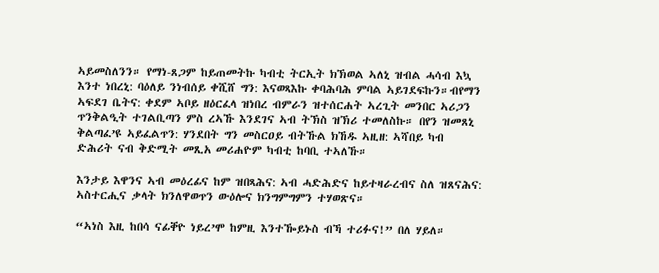ኣይመስለንን። የማነ-ጸጋም ከይጠመትኩ ካብቲ ትርኢት ክኽወል ኣለኒ ዝብል ሓሳብ እኳ እንተ ነበረኒ: ባዕለይ ንነብሰይ ቀሺሸ ግን: እናወጻእኩ ቀባሕባሕ ምባል ኣይገደፍኩን።ብየማን ኣፍደገ ቤትና: ቀደም ኣቦይ ዘዕርፈላ ዝነበረ ብምራን ዝተሰርሐት ኣረጊት መንበር ኣሪጋን ጥንቅልዒት ተገልቢጣን ምስ ረኣኹ እንደገና ኣብ ትኽስ ዝኽሪ ተመለስኩ። በየን ዝመጸኒ ቅልጣፈ’ዩ ኣይፈልጥን: ሃንደበት ግን መስርዐይ ብትኹል ክኸዱ ኣዚዘ: ኣሻበይ ካብ ድሕሪት ናብ ቅድሚት መጺአ መሪሐዮም ካብቲ ከባቢ ተኣለኹ።

እንታይ እዋንና ኣብ መዕረፊና ከም ዝበጻሕና: ኣብ ሓድሕድና ከይተዛራረብና ስለ ዝጸናሕና: ኣስተርሒና ቃላት ክንለዋወጥን ውዕሎና ክንግምግምን ተሃወጽና።

“ኣነስ እዚ ከበሳ ናፊቐዮ ነይረ’ሞ ከምዚ እንተዀይኑስ ብኻ ተሪፉና!” በለ ሃይለ።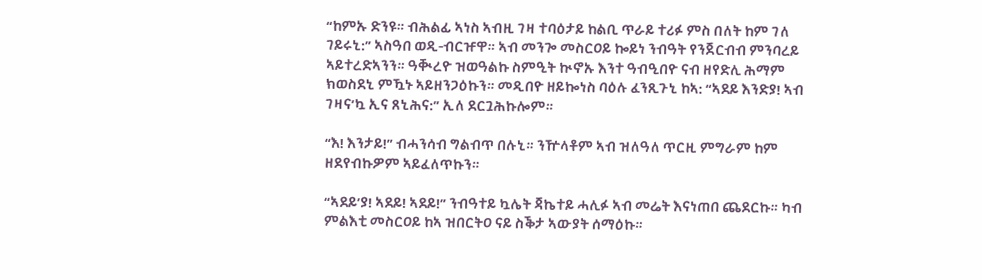“ከምኡ ድንዩ። ብሕልፊ ኣነስ ኣብዚ ገዛ ተባዕታይ ከልቢ ጥራይ ተሪፉ ምስ በለት ከም ገለ ገይሩኒ:” ኣስዓበ ወዲ-ብርዡዋ። ኣብ መንጐ መስርዐይ ኰይነ ንብዓት የንጀርብብ ምንባረይ ኣይተረድኣንን። ዓቚረዮ ዝወዓልኩ ስምዒት ኲኖኡ እንተ ዓብዒበዮ ናብ ዘየድሊ ሕማም ክወስደኒ ምዃኑ ኣይዘንጋዕኩን። መዲበዮ ዘይኰነስ ባዕሉ ፈንጺጉኒ ከኣ: “ኣደይ እንድያ! ኣብ ገዛና’ኳ ኢና ጸኒሕና:” ኢለ ደርጓሕኩሎም።

“እ! እንታይ!” ብሓንሳብ ግልብጥ በሉኒ። ንዅላቶም ኣብ ዝለዓለ ጥርዚ ምግራም ከም ዘደየብኩዎም ኣይፈለጥኩን።

“ኣደይ’ያ! ኣደይ! ኣደይ!” ንብዓተይ ኳሌት ጃኬተይ ሓሊፉ ኣብ መሬት እናነጠበ ጨደርኩ። ካብ ምልእቲ መስርዐይ ከኣ ዝበርትዐ ናይ ስቕታ ኣውያት ሰማዕኩ።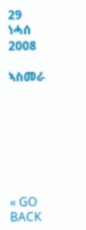29 ነሓሰ 2008

ኣስመራ







« GO BACK